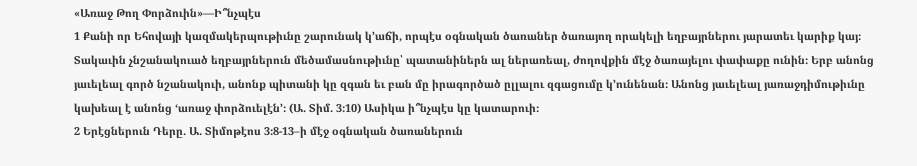«Առաջ Թող Փորձուին»—Ի՞նչպէս
1 Քանի որ Եհովայի կազմակերպութիւնը շարունակ կ’աճի, որպէս օգնական ծառաներ ծառայող որակելի եղբայրներու յարատեւ կարիք կայ։ Տակաւին չնշանակուած եղբայրներուն մեծամասնութիւնը՝ պատանիներն ալ ներառեալ, ժողովքին մէջ ծառայելու փափաքը ունին։ Երբ անոնց յաւելեալ գործ նշանակուի, անոնք պիտանի կը զգան եւ բան մը իրագործած ըլլալու զգացումը կ’ունենան։ Անոնց յաւելեալ յառաջդիմութիւնը կախեալ է անոնց ‘առաջ փորձուելէն’։ (Ա. Տիմ. 3։10) Ասիկա ի՞նչպէս կը կատարուի։
2 Երէցներուն Դերը. Ա. Տիմոթէոս 3։8-13–ի մէջ օգնական ծառաներուն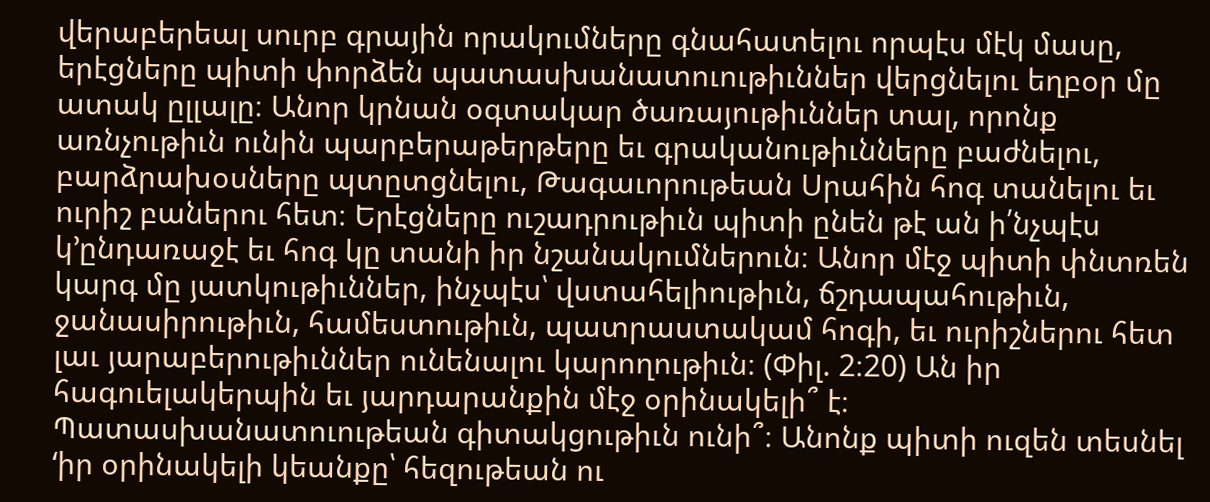վերաբերեալ սուրբ գրային որակումները գնահատելու որպէս մէկ մասը, երէցները պիտի փորձեն պատասխանատուութիւններ վերցնելու եղբօր մը ատակ ըլլալը։ Անոր կրնան օգտակար ծառայութիւններ տալ, որոնք առնչութիւն ունին պարբերաթերթերը եւ գրականութիւնները բաժնելու, բարձրախօսները պտըտցնելու, Թագաւորութեան Սրահին հոգ տանելու եւ ուրիշ բաներու հետ։ Երէցները ուշադրութիւն պիտի ընեն թէ ան ի՛նչպէս կ’ընդառաջէ եւ հոգ կը տանի իր նշանակումներուն։ Անոր մէջ պիտի փնտռեն կարգ մը յատկութիւններ, ինչպէս՝ վստահելիութիւն, ճշդապահութիւն, ջանասիրութիւն, համեստութիւն, պատրաստակամ հոգի, եւ ուրիշներու հետ լաւ յարաբերութիւններ ունենալու կարողութիւն։ (Փիլ. 2։20) Ան իր հագուելակերպին եւ յարդարանքին մէջ օրինակելի՞ է։ Պատասխանատուութեան գիտակցութիւն ունի՞։ Անոնք պիտի ուզեն տեսնել ‘իր օրինակելի կեանքը՝ հեզութեան ու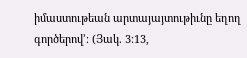իմաստութեան արտայայտութիւնը եղող գործերով’։ (Յակ. 3։13,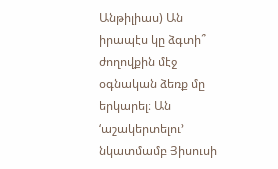Անթիլիաս) Ան իրապէս կը ձգտի՞ ժողովքին մէջ օգնական ձեռք մը երկարել։ Ան ‘աշակերտելու’ նկատմամբ Յիսուսի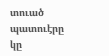տուած պատուէրը կը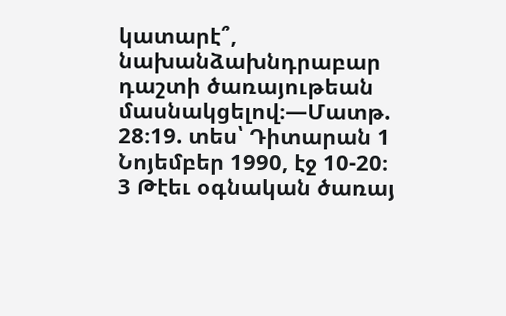կատարէ՞, նախանձախնդրաբար դաշտի ծառայութեան մասնակցելով։—Մատթ. 28։19. տես՝ Դիտարան 1 Նոյեմբեր 1990, էջ 10-20։
3 Թէեւ օգնական ծառայ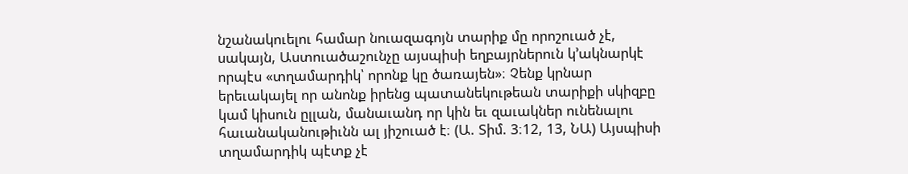նշանակուելու համար նուազագոյն տարիք մը որոշուած չէ, սակայն, Աստուածաշունչը այսպիսի եղբայրներուն կ’ակնարկէ որպէս «տղամարդիկ՝ որոնք կը ծառայեն»։ Չենք կրնար երեւակայել որ անոնք իրենց պատանեկութեան տարիքի սկիզբը կամ կիսուն ըլլան, մանաւանդ որ կին եւ զաւակներ ունենալու հաւանականութիւնն ալ յիշուած է։ (Ա. Տիմ. 3։12, 13, ՆԱ) Այսպիսի տղամարդիկ պէտք չէ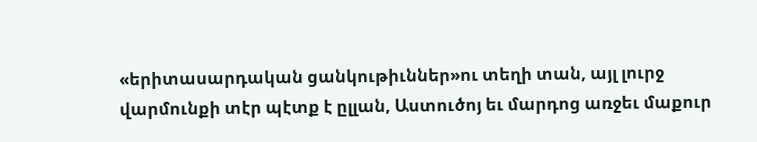«երիտասարդական ցանկութիւններ»ու տեղի տան, այլ լուրջ վարմունքի տէր պէտք է ըլլան, Աստուծոյ եւ մարդոց առջեւ մաքուր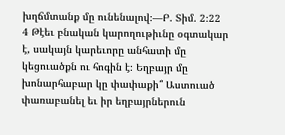խղճմտանք մը ունենալով։—Բ. Տիմ. 2։22
4 Թէեւ բնական կարողութիւնը օգտակար է, սակայն կարեւորը անհատի մը կեցուածքն ու հոգին է։ Եղբայր մը խոնարհաբար կը փափաքի՞ Աստուած փառաբանել եւ իր եղբայրներուն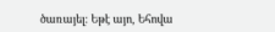ծառայել։ Եթէ այո, Եհովա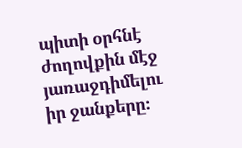պիտի օրհնէ ժողովքին մէջ յառաջդիմելու իր ջանքերը։